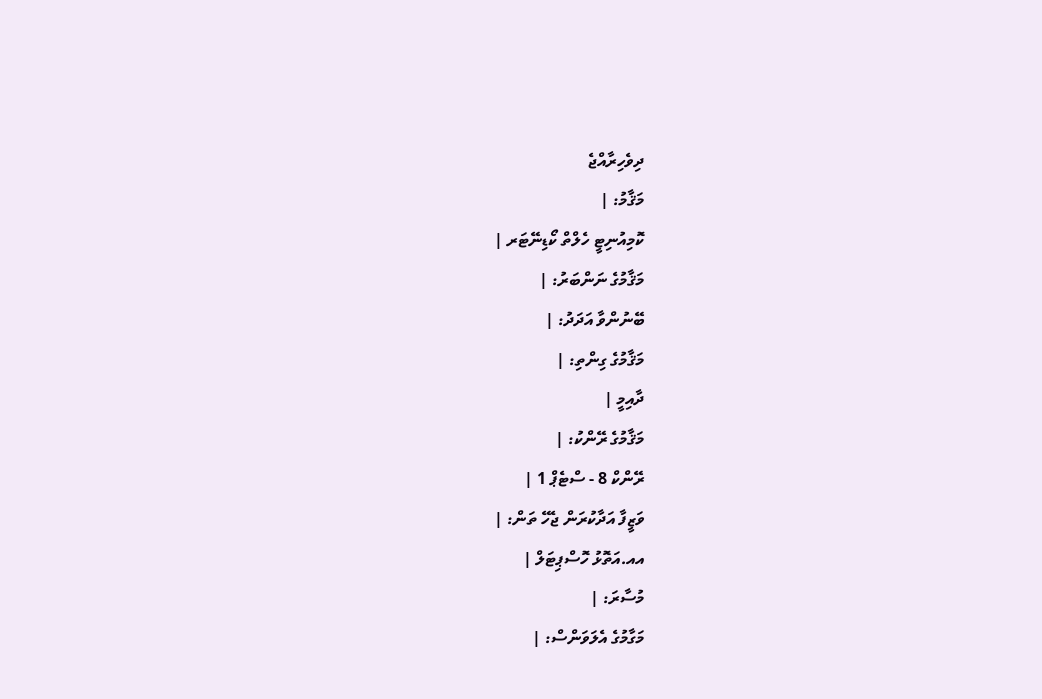ދިވެހިރާއްޖެ
މަޤާމު: |
ކޮމިއުނިޓީ ހެލްތް ކޯޑިނޭޓަރ |
މަޤާމުގެ ނަންބަރު: |
ބޭނުންވާ އަދަދު: |
މަޤާމުގެ ގިންތި: |
ދާއިމީ |
މަޤާމުގެ ރޭންކު: |
ރޭންކް 8 - ސްޓެޕް 1 |
ވަޒީފާ އަދާކުރަން ޖެހޭ ތަން: |
އއ.އަތޮޅު ހޮސްޕިޓަލް |
މުސާރަ: |
މަގާމުގެ އެލަވަންސް: |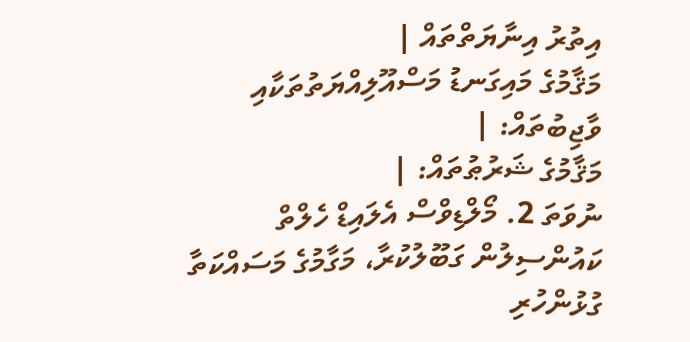އިތުރު އިނާޔަތްތައް |
މަޤާމުގެ މައިގަނޑު މަސްއޫލިއްޔަތުތަކާއި ވާޖިބުތައް: |
މަޤާމުގެ ޝަރުޠުތައް: |
ނުވަތަ 2. މޯލްޑިވްސް އެލައިޑް ހެލްތް ކައުންސިލުން ގަބޫލުކުރާ، މަގާމުގެ މަސައްކަތާ ގުޅުންހުރި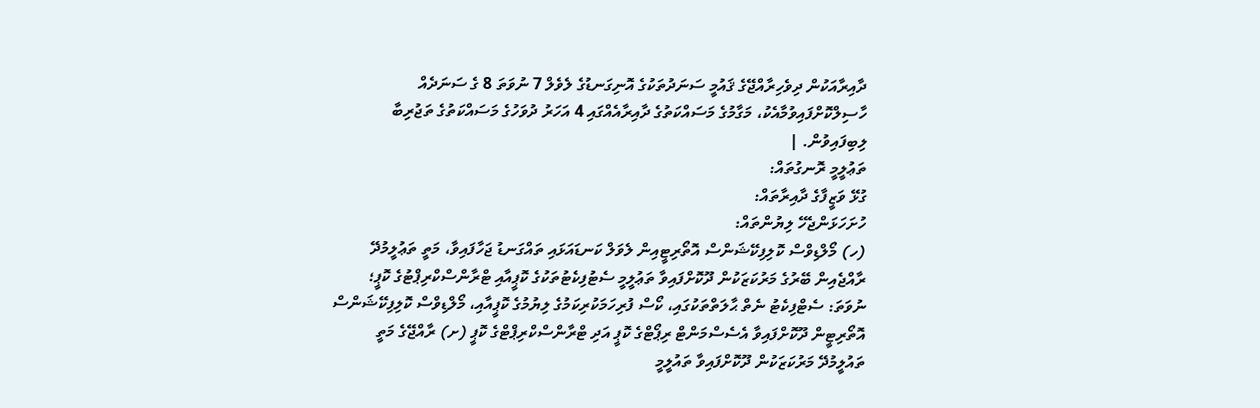ދާއިރާއަކުން ދިވެހިރާއްޖޭގެ ޤައުމީ ސަނަދުތަކުގެ އޮނިގަނޑުގެ ލެވެލް 7 ނުވަތަ 8 ގެ ސަނަދެއް ހާސިލްކޮށްފައިވުމާއެކު، މަގާމުގެ މަސައްކަތުގެ ދާއިރާއެއްގައި 4 އަހަރު ދުވަހުގެ މަސައްކަތުގެ ތަޖުރިބާ ލިބިފައިވުން. |
ތަޢުލީމީ ރޮނގުތައް:
ގުޅޭ ވަޒީފާގެ ދާއިރާތައް:
ހުށަހަޅަންޖެހޭ ލިޔުންތައް:
(ހ) މޯލްޑިވްސް ކޮލިފިކޭޝަންސް އޮތޯރިޓީއިން ލެވަލް ކަނޑައަޅައި ތައްގަނޑު ޖަހާފައިވާ، މަތީ ތަޢުލީމުދޭ ރާއްޖެއިން ބޭރުގެ މަރުކަޒަކުން ދޫކޮށްފައިވާ ތަޢުލީމީ ސެޓުފިކެޓުތަކުގެ ކޮޕީއާއި ޓްރާންސްކްރިޕްޓުގެ ކޮޕީ؛ ނުވަތަ: ސެޓްފިކެޓު ނެތް ޙާލަތްތަކުގައި، ކޯސް ފުރިހަމަކުރިކަމުގެ ލިޔުމުގެ ކޮޕީއާއި، މޯލްޑިވްސް ކޮލިފިކޭޝަންސް އޮތޯރިޓީން ދޫކޮށްފައިވާ އެސެސްމަންޓް ރިޕޯޓްގެ ކޮޕީ އަދި ޓްރާންސްކްރިޕްޓްގެ ކޮޕީ (ށ) ރާއްޖޭގެ މަތީ ތައުލީމުދޭ މަރުކަޒަކުން ދޫކޮށްފައިވާ ތައުލީމީ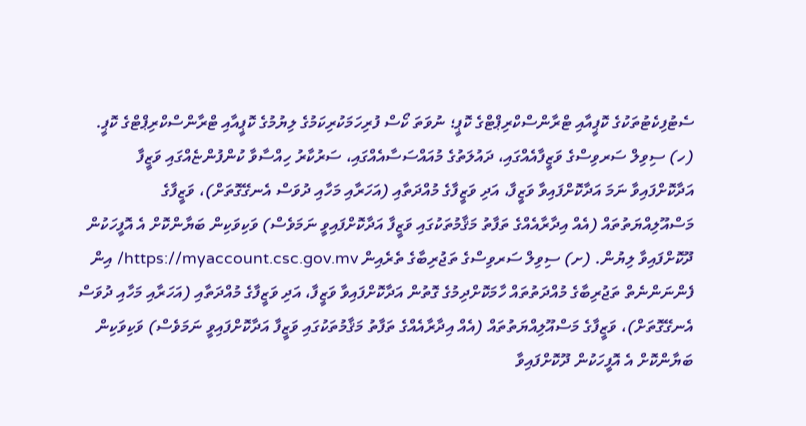ސެޓުފިކެޓުތަކުގެ ކޮޕީއާއި ޓްރާންސްކްރިޕްޓްގެ ކޮޕީ؛ ނުވަތަ ކޯސް ފުރިހަމަކުރިކަމުގެ ލިޔުމުގެ ކޮޕީއާއި ޓްރާންސްކްރިޕްޓްގެ ކޮޕީ.
(ހ) ސިވިލް ސަރވިސްގެ ވަޒީފާއެއްގައި، ދައުލަތުގެ މުއައްސަސާއެއްގައި، ސަރުކާރު ހިއްސާވާ ކުންފުންޏެއްގައި ވަޒީފާ އަދާކޮށްފައިވާ ނަމަ އަދާކޮށްފައިވާ ވަޒީފާ، އަދި ވަޒީފާގެ މުއްދަތާއި (އަހަރާއި މަހާއި ދުވަސް އެނގޭގޮތަށް)، ވަޒީފާގެ މަސްއޫލިއްޔަތުތައް (އެއް އިދާރާއެއްގެ ތަފާތު މަޤާމުތަކުގައި ވަޒީފާ އަދާކޮށްފައިވީ ނަމަވެސް) ވަކިވަކިން ބަޔާންކޮށް އެ އޮފީހަކުން ދޫކޮށްފައިވާ ލިޔުން. (ށ) ސިވިލް ސަރވިސްގެ ތަޖުރިބާގެ ތެރެއިން https://myaccount.csc.gov.mv/ އިން ފެންނަންނެތް ތަޖުރިބާގެ މުއްދަތުތައް ހާމަކޮށްދިމުގެ ގޮތުން އަދާކޮށްފައިވާ ވަޒީފާ، އަދި ވަޒީފާގެ މުއްދަތާއި (އަހަރާއި މަހާއި ދުވަސް އެނގޭގޮތަށް)، ވަޒީފާގެ މަސްއޫލިއްޔަތުތައް (އެއް އިދާރާއެއްގެ ތަފާތު މަޤާމުތަކުގައި ވަޒީފާ އަދާކޮށްފައިވީ ނަމަވެސް) ވަކިވަކިން ބަޔާންކޮށް އެ އޮފީހަކުން ދޫކޮށްފައިވާ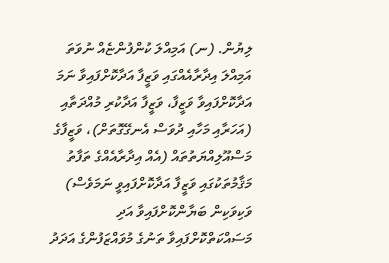ލިޔުން. (ނ) އަމިއްލަ ކުންފުންޏެއް ނުވަތަ އަމިއްލަ އިދާރާއެއްގައި ވަޒީފާ އަދާކޮށްފައިވާ ނަމަ އަދާކޮށްފައިވާ ވަޒީފާ، ވަޒީފާ އަދާކުރި މުއްދަތާއި (އަހަރާއި މަހާއި ދުވަސް އެނގޭގޮތަށް)، ވަޒީފާގެ މަސްއޫލިއްޔަތުތައް (އެއް އިދާރާއެއްގެ ތަފާތު މަޤާމުތަކުގައި ވަޒީފާ އަދާކޮށްފައިވީ ނަމަވެސް) ވަކިވަކިން ބަޔާންކޮށްފައިވާ އަދި މަސައްކަތްކޮށްފައިވާ ތަނުގެ މުވައްޒަފުންގެ އަދަދު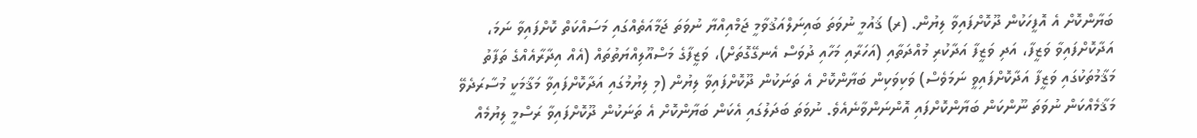ބަޔާންކޮށް އެ އޮފީހަކުން ދޫކޮށްފައިވާ ލިޔުން. (ރ) ޤައުމީ ނުވަތަ ބައިނަލްއަޤުވާމީ ޖަމްއިއްޔާ ނުވަތަ ޖަމާއަތެއްގައި މަސައްކަތް ކޮށްފައިވާ ނަމަ، އަދާކޮށްފައިވާ ވަޒީފާ، އަދި ވަޒީފާ އަދާކުރި މުއްދަތާއި (އަހަރާއި މަހާއި ދުވަސް އެނގޭގޮތަށް)، ވަޒީފާގެ މަސްއޫލިއްޔަތުތައް (އެއް އިދާރާއެއްގެ ތަފާތު މަޤާމުތަކުގައި ވަޒީފާ އަދާކޮށްފައިވީ ނަމަވެސް) ވަކިވަކިން ބަޔާންކޮށް އެ ތަނަކުން ދޫކޮށްފައިވާ ލިޔުން (މި ލިޔުމުގައި އަދާކޮށްފައިވާ މަޤާމަކީ މުސާރަދެވޭ މަޤާމެއްކަން ނުވަތަ ނޫންކަން ބަޔާންކޮށްފައި އޮންނަންވާނެއެވެ. ނުވަތަ ބަދަލުގައި އެކަން ބަޔާންކޮށް އެ ތަނަކުން ދޫކޮށްފައިވާ ރަސްމީ ލިޔުމެއް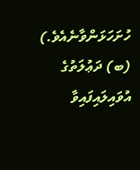ހުށަހަޅަންވާނެއެވެ.) (ބ) ދަޢުލަތުގެ އުވައިލައިފައިވާ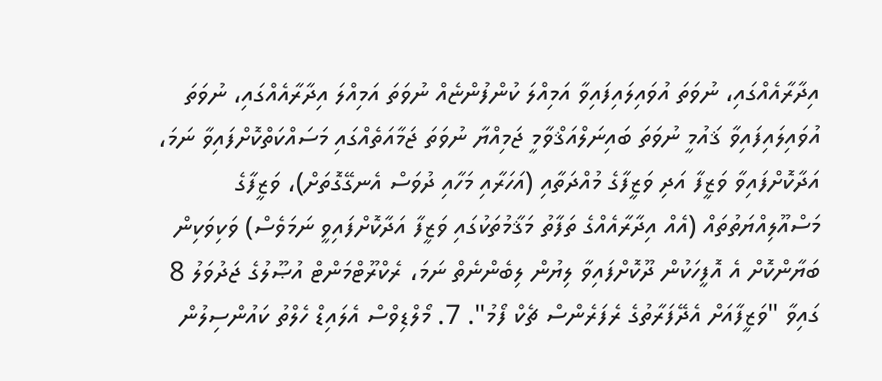އިދާރާއެއްގައި، ނުވަތަ އުވައިލައިފައިވާ އަމިއްލަ ކުންފުންޏެއް ނުވަތަ އަމިއްލަ އިދާރާއެއްގައި، ނުވަތަ އުވައިލައިފައިވާ ޤައުމީ ނުވަތަ ބައިނަލްއަޤްވާމީ ޖަމިއްޔާ ނުވަތަ ޖަމާއަތެއްގައި މަސައްކަތްކޮށްފައިވާ ނަމަ، އަދާކޮށްފައިވާ ވަޒީފާ އަދި ވަޒީފާގެ މުއްދަތާއި (އަހަރާއި މަހާއި ދުވަސް އެނގޭގޮތަށް)، ވަޒީފާގެ މަސްއޫލިއްޔަތުތައް (އެއް އިދާރާއެއްގެ ތަފާތު މަޤާމުތަކުގައި ވަޒީފާ އަދާކޮށްފައިވީ ނަމަވެސް) ވަކިވަކިން ބަޔާންކޮށް އެ އޮފީހަކުން ދޫކޮށްފައިވާ ލިޔުން ލިބެންނެތް ނަމަ، ރެކްރޫޓްމަންޓް އުޞޫލުގެ ޖަދުވަލު 8 ގައިވާ "ވަޒީފާއަށް އެދޭފަރާތުގެ ރެފަރެންސް ޗެކް ފޯމު". 7. މޯލްޑިވްސް އެލައިޑް ހެލްތު ކައުންސިލުން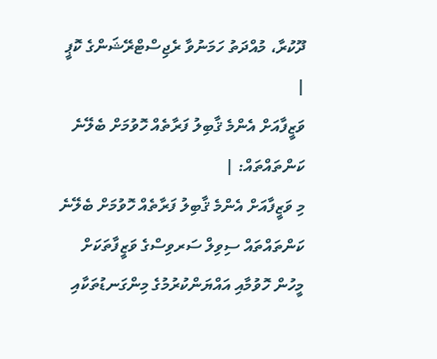ދޫކުރާ، މުއްދަތު ހަމަނުވާ ރެޖިސްޓްރޭޝަންގެ ކޮޕީ |
ވަޒީފާއަށް އެންމެ ޤާބިލު ފަރާތެއް ހޮވުމަށް ބެލޭނެ ކަންތައްތައް: |
މި ވަޒީފާއަށް އެންމެ ޤާބިލު ފަރާތެއް ހޮވުމަށް ބެލޭނެ ކަންތައްތައް ސިވިލް ސަރވިސްގެ ވަޒީފާތަކަށް މީހުން ހޮވުމާއި އައްޔަންކުރުމުގެ މިންގަނޑުތަކާއި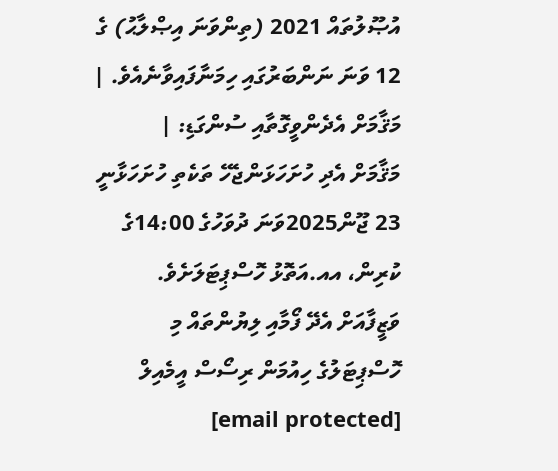އުޞޫލުތައް 2021 (ތިންވަނަ އިޞްލާޙު) ގެ 12 ވަނަ ނަންބަރުގައި ހިމަނާފައިވާނެއެވެ. |
މަޤާމަށް އެދެންވީގޮތާއި ސުންގަޑި: |
މަޤާމަށް އެދި ހުށަހަޅަންޖެހޭ ތަކެތި ހުށަހަޅާނީ 23 ޖޫން2025ވަނަ ދުވަހުގެ 14:00ގެ ކުރިން، އއ.އަތޮޅު ހޮސްޕިޓަލަށެވެ. ވަޒީފާއަށް އެދޭ ފޯމާއި ލިޔުންތައް މި ހޮސްޕިޓަލުގެ ހިއުމަން ރިސޯސް އީމެއިލް [email protected]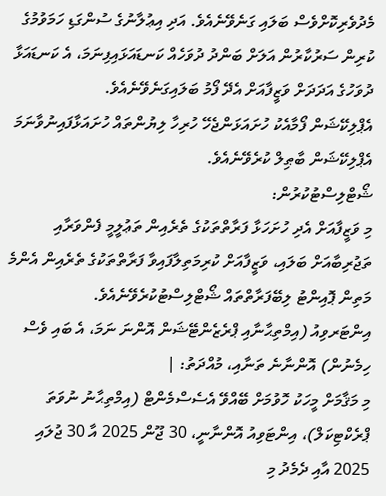މެދުވެރިކޮށްވެސް ބަލައި ގަނެވޭނެއެވެ. އަދި އިޢުލާނުގެ ސުންގަޑި ހަމަވުމުގެ ކުރިން ސަރުކާރުން އަލަށް ބަންދު ދުވަހެއް ކަނޑައަޅައިފިނަމަ، އެ ކަނޑައަޅާ ދުވަހުގެ އަދަދަށް ވަޒީފާއަށް އެދޭ ފޯމު ބަލައިގަނެވޭނެއެވެ.
އެޕްލިކޭޝަން ފޯމާއެކު ހުށައަޅަންޖެހޭ ހުރިހާ ލިޔުންތައް ހުށައަޅާފައިނުވާނަމަ އެޕްލިކޭޝަން ބާޠިލް ކުރެވޭނެއެވެ.
ޝޯޓްލިސްޓުކުރުން:
މި ވަޒީފާއަށް އެދި ހުށަހަޅާ ފަރާތްތަކުގެ ތެރެއިން ތަޢުލީމީ ފެންވަރާއި ތަޖުރިބާއަށް ބަލައި، ވަޒީފާއަށް ކުރިމަތިލާފައިވާ ފަރާތްތަކުގެ ތެރެއިން އެންމެ މަތިން ޕޮއިންޓު ލިބޭފަރާތްތައް ޝޯޓްލިސްޓުކުރެވޭނެއެވެ.
އިންޓަރވިއު (އިމްތިޙާނާއި ޕްރެޒެންޓޭޝަން އޮންނަ ނަމަ، އެ ބައި ވެސް ހިމެނުން) އޮންނާނެ ތަނާއި، މުއްދަތު: |
މި މަޤާމަށް މީހަކު ހޮވުމަށް ބޭއްވޭ އެސެސްމެންޓް (އިމްތިޙާނު ނުވަތަ ޕްރެކްޓިކަލް)، އިންޓަވިއު އޮންނާނީ، 30 ޖޫން 2025 އާ 30 ޖުލައި 2025 އާއި ދެމެދު މި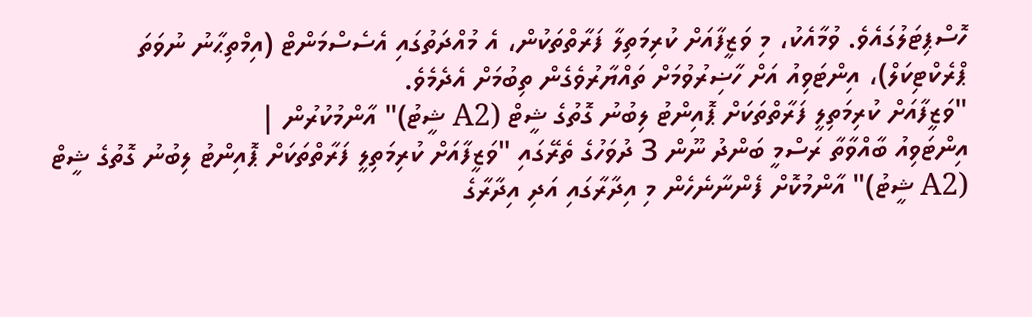ހޮސްޕިޓަލުގައެވެ. ވުމާއެކު، މި ވަޒީފާއަށް ކުރިމަތިލާ ފަރާތްތަކުން، އެ މުއްދަތުގައި އެސެސްމަންޓް (އިމްތިޙާނު ނުވަތަ ޕްރެކްޓިކަލް)، އިންޓަވިއު އަށް ހާޟިރުވުމަށް ތައްޔާރުވެގެން ތިބުމަށް އެދެމެވެ.
"ވަޒީފާއަށް ކުރިމަތިލީ ފަރާތްތަކަށް ޕޮއިންޓު ލިބުނު ގޮތުގެ ޝީޓް (A2 ޝީޓު)" އާންމުކުރުން |
އިންޓަވިއު ބާއްވާތާ ރަސްމީ ބަންދު ނޫން 3 ދުވަހުގެ ތެރޭގައި "ވަޒީފާއަށް ކުރިމަތިލީ ފަރާތްތަކަށް ޕޮއިންޓު ލިބުނު ގޮތުގެ ޝީޓް (A2 ޝީޓު)" އާންމުކޮށް ފެންނާނެހެން މި އިދާރާގައި އަދި އިދާރާގެ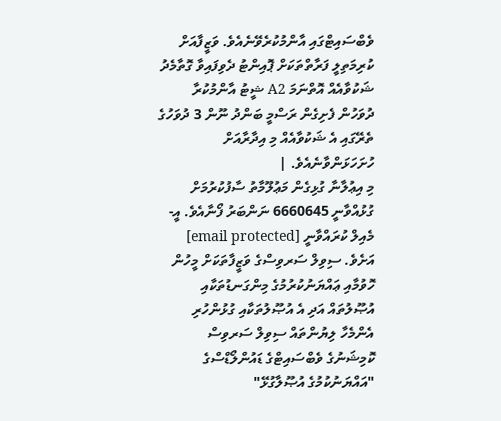ވެބްސައިޓްގައި އާންމުކުރެވޭނެއެވެ. ވަޒީފާއަށް ކުރިމަތިލީ ފަރާތްތަކަށް ޕޮއިންޓު ދެވިފައިވާ ގޮތާމެދު ޝަކުވާއެއް އޮތްނަމަ A2 ޝީޓު އާންމުކުރާ ދުވަހުން ފެށިގެން ރަސްމީ ބަންދު ނޫން 3 ދުވަހުގެ ތެރޭގައި އެ ޝަކުވާއެއް މި އިދާރާއަށް ހުށަހަޅަންވާނެއެވެ. |
މި އިޢުލާނާ ގުޅިގެން މަޢުލޫމާތު ސާފުކުރުމަށް ގުޅުއްވާނީ 6660645 ނަންބަރު ފޯނާއެވެ. އީ-މެއިލް ކުރައްވާނީ [email protected] އަށެވެ. ސިވިލް ސަރވިސްގެ ވަޒީފާތަކަށް މީހުން ހޮވުމާއި ޢައްޔަނުކުރުމުގެ މިންގަނޑުތަކާއި އުޞޫލުތައް އަދި އެ އުޞޫލުތަކާއި ގުޅުންހުރި އެންމެހާ ލިޔުންތައް ސިވިލް ސަރވިސް ކޮމިޝަނުގެ ވެބްސައިޓްގެ ޑައުންލޯޑްސްގެ "އައްޔަނުކުމުގެ އުޞޫލާގުޅޭ"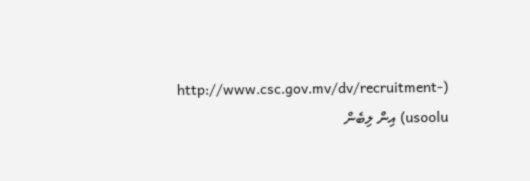(http://www.csc.gov.mv/dv/recruitment-usoolu) އިން ލިބެން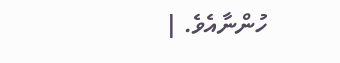ހުންނާއެވެ. |